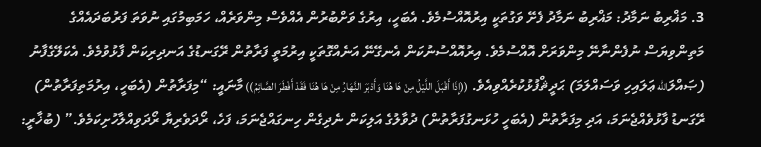3. މަޣްރިބު ނަމާދު: މަޣްރިބު ނަމާދު ފެށޭ ވަގުތަކީ އިރުއޮއްސުމެވެ. އެބަހީ، އިރުގެ ވަށްބުރުން އެއްވެސް މިންވަރެއް، ހަމަބިމުގައި ނުވަތަ ފަރުބަދައެއްގެ މަތިންވިޔަސް ނުފެންނާނޭ މިންވަރަށް އޮއްސުމެވެ. އިރުއޮއްސުނުކަން އެނގޭނޭ އަނެއްގޮތަކީ އިރުމަތީ ފަރާތުން ރޭގަނޑުގެ އަނދިރިކަން ފާޅުވުމެވެ. އެކަލޭގެފާނު (ޞައްލަالله ޢަލައިހި ވަސައްލަމަ) ޙަދީޘްފުޅުކުރެއްވިއެވެ. ((إِذَا أَقْبَلَ اللَّيْلُ مِنْ هَا هُنَا وَأَدْبَرَ النَّهَارُ مِنْ هَا هُنَا فَقَدْ أَفْطَرَ الصَّائِمُ)) މާނައީ: “މިފަރާތުން (އެބަހީ، އިރުމަތިފަރާތުން) ރޭގަނޑު ފާޅުވެއްޖެނަމަ، އަދި މިފަރާތުން (އެބަހީ ހުޅަނގުފަރާތުން) ދުވާލުގެ އަލިކަން ނެދިގެން ހިނގައްޖެނަމަ، ފަހެ، ރޯދަވެރިޔާ ރޯދަވިއްލާހުށިކަމެވެ.” (ބުޚާރީ: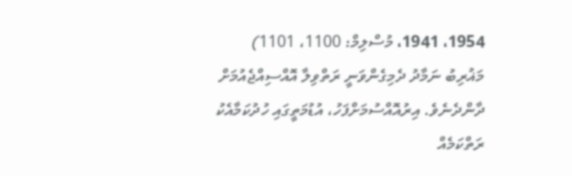1954، 1941، މުސްލިމް: 1100، 1101)
މަޣުރިބު ނަމާދު ދެމިގެންވަނީ ރަތްވިލާ އޮއްސިއްޖެއުމަށް ދާންދެނެވެ. އިރުއޮއްސުމަށްފަހު، އުޑުމަތީގައި ހުދުކަމާއެކު ރަތްކަމެއް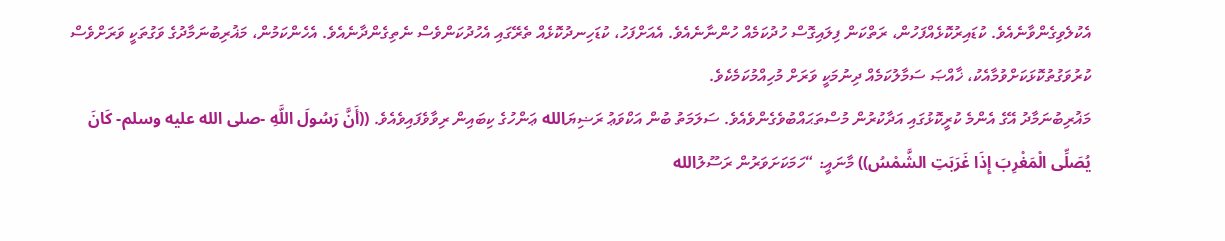އެކުލެވިގެންވާނެއެވެ. ކުޑައިރުކޮޅެއްފަހުން، ރަތްކަން ފިލައިގޮސް ހުދުކަމެއް ހުންނާނެއެވެ. އެއަށްފަހު، ކުޑަހިނދުކޮޅެއް ތެރޭގައި އެހުދުކަންވެސް ނެތިގެންދާނެއެވެ. އެހެންކަމުން، މަޣުރިބުނަމާދުގެ ވަގުތަކީ ވަރަށްވެސް ކުރުވަގުތުކޮޅަކަށްވުމާއެކު، ޚާއްޞަ ސަމާލުކަމެއް ދިނުމަކީ ވަރަށް މުހިއްމުކަމެކެވެ.
މަޣުރިބުނަމާދު އޭގެ އެންމެ ކުރީކޮޅުގައި އަދާކުރުން މުސްތަޙައްބުވެގެންވެއެވެ. ސަލަމަތު ބުން އަކްވަޢު ރަޟިޔަالله ޢަންހުގެ ކިބައިން ރިވާވެފައިވެއެވެ. ((أَنَّ رَسُولَ اللَّهِ -صلى الله عليه وسلم- كَانَ يُصَلِّى الْمَغْرِبَ إِذَا غَرَبَتِ الشَّمْسُ)) މާނައީ: “ހަމަކަށަވަރުން ރަސޫލުالله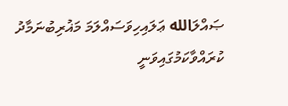ޞައްލަالله ޢަލައިހިވަސައްލަމަ މަޣުރިބުނަމާދު ކުރައްވާކަމުގައިވަނީ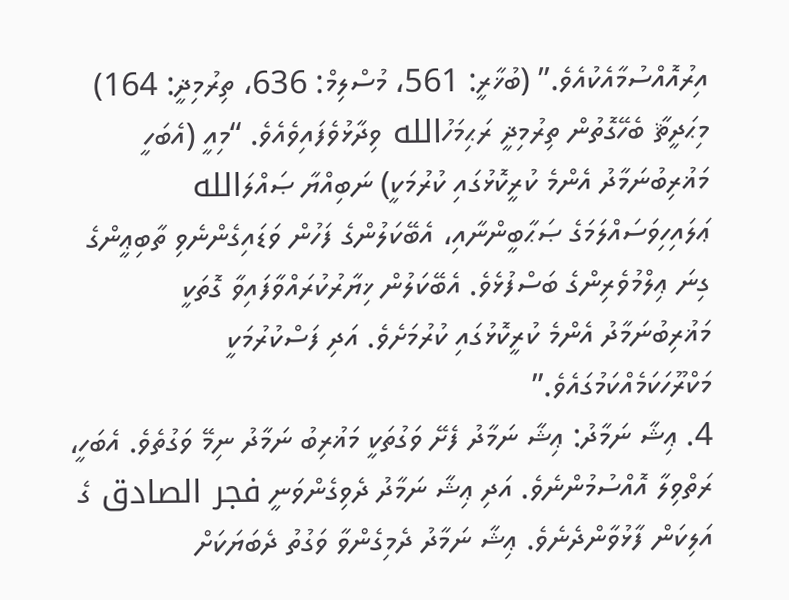އިރުއޮއްސުމާއެކުއެވެ.” (ބުޚާރީ: 561، މުސްލިމް: 636، ތިރުމިޛީ: 164) މިޙަދީޘާ ބެހޭގޮތުން ތިރުމިޛީ ރަޙިމަހުالله ވިދާޅުވެފައިވެއެވެ. “މިއީ (އެބަހީ މަޣުރިބުނަމާދު އެންމެ ކުރީކޮޅުގައި ކުރުމަކީ) ނަބިއްޔާ ޞައްލަالله ޢަލައިހިވަސައްލަމަގެ ޞަޙާބީންނާއި، އެބޭކަލުންގެ ފަހުން ވަޑައިގެންނެވި ތާބިޢީންގެ ގިނަ ޢިލްމުވެރިންގެ ބަސްފުޅެވެ. އެބޭކަލުން ޚިޔާރުކުރައްވާފައިވާ ގޮތަކީ މަޣުރިބުނަމާދު އެންމެ ކުރީކޮޅުގައި ކުރުމަށެވެ. އަދި ފަސްކުރުމަކީ މަކްރޫހަކަމެއްކަމުގައެވެ.”
4. ޢިޝާ ނަމާދު: ޢިޝާ ނަމާދު ފެށޭ ވަގުތަކީ މަޣުރިބު ނަމާދު ނިމޭ ވަގުތެވެ. އެބަހީ، ރަތްވިލާ އޮއްސުމުންނެވެ. އަދި ޢިޝާ ނަމާދު ދެވިގެންވަނީ فجر الصادق ގެ އަލިކަން ފާޅުވާންދެނެވެ. ޢިޝާ ނަމާދު ދެމިގެންވާ ވަގުތު ދެބަޔަކަށް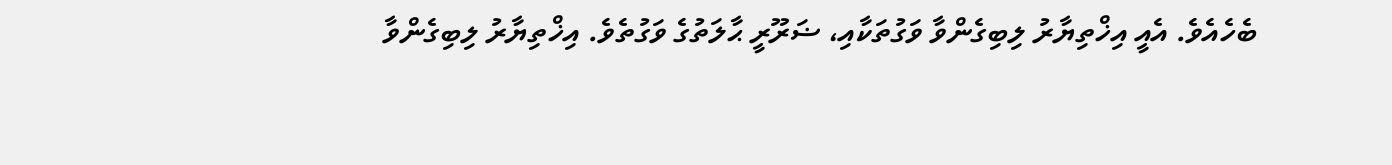ބެހެއެވެ. އެއީ އިޚްތިޔާރު ލިބިގެންވާ ވަގުތަކާއި، ޟަރޫރީ ޙާލަތުގެ ވަގުތެވެ. އިޚްތިޔާރު ލިބިގެންވާ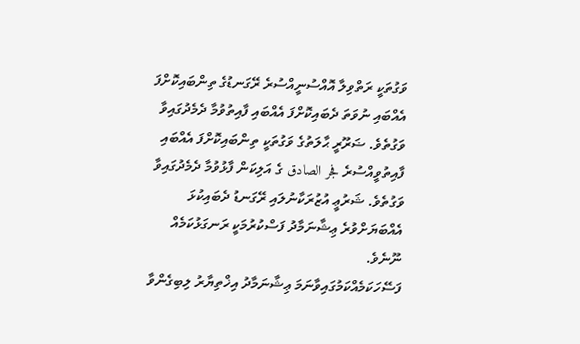ވަގުތަކީ ރަތްވިލާ އޮއްސުނީއްސުރެ ރޭގަނޑުގެ ތިންބައިކޮށްފަ އެއްބައި ނުވަތަ ދެބައިކޮށްފަ އެއްބައި ފާއިތުވުމާ ދެމެދުގައިވާ ވަގުތެވެ. ޟަރޫރީ ޙާލަތުގެ ވަގުތަކީ ތިންބައިކޮށްފަ އެއްބައި ފާއިތުވީއްސުރެ فجر الصادق ގެ އަލިކަން ފާޅުވުމާ ދެމެދުގައިވާ ވަގުތެވެ. ޝަރުޢީ އުޒުރަކާނުލައި ރޭގަނޑު ދެބައިކުޅަ އެއްބަޔަށްވުރެ ޢިޝާނަމާދު ފަސްކުރުމަކީ ރަނގަޅުކަމެއް ނޫނެވެ.
ފަސޭހަކަމެއްކަމުގައިވާނަމަ ޢިޝާނަމާދު އިޚްތިޔާރު ލިބިގެންވާ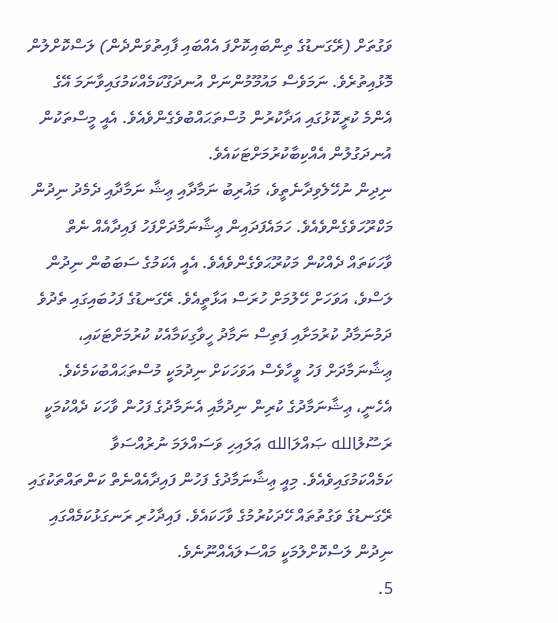ވަގުތަށް (ރޭގަނޑުގެ ތިންބައިކޮށްފަ އެއްބައި ފާއިތުވަންދެން) ލަސްކޮށްލުން މޮޅުއިތުރެވެ. ނަމަވެސް މައުމޫމުންނަށް އުނދަގޫކަމެއްކަމުގައިވާނަމަ އޭގެ އެންމެ ކުރީކޮޅުގައި އަދާކުރުން މުސްތަޙައްބުވެގެންވެއެވެ. އެއީ މީސްތަކުން އުނދަގުލުން އެއްކިބާކުރުމަށްޓަކައެވެ.
ނިދިން ނުހޭލެވިދާނެތީވެ، މަޣުރިބު ނަމާދާއި ޢިޝާ ނަމާދާއި ދެމެދު ނިދުން މަކްރޫހަވެގެންވެއެވެ. ހަމައެފަދައިން ޢިޝާނަމާދަށްފަހު ފައިދާއެއް ނެތް ވާހަކަތައް ދެއްކުން މަކުރޫޙަވެގެންވެއެވެ. އެއީ އެކަމުގެ ސަބަބުން ނިދުން ލަސްވެ، އަވަހަށް ހޭލުމަށް ހުރަސް އަޅާތީއެވެ. ރޭގަނޑުގެ ފަހުބައިގައި ތެދުވެ ދަމުނަމާދު ކުރުމަށާއި ފަތިސް ނަމާދު ހީވާގިކަމާއެކު ކުރުމަށްޓަކައި، ޢިޝާނަމާދަށް ފަހު ވީހާވެސް އަވަހަކަށް ނިދުމަކީ މުސްތަޙައްބުކަމެކެވެ. އެހެނީ، ޢިޝާނަމާދުގެ ކުރިން ނިދުމާއި އެނަމާދުގެ ފަހުން ވާހަކަ ދެއްކުމަކީ ރަސޫލުالله ޞައްލަالله ޢަލައިހި ވަސައްލަމަ ނުރުއްސަވާ ކަމެއްކަމުގައިވެއެވެ. މިއީ ޢިޝާނަމާދުގެ ފަހުން ފައިދާއެއްނެތް ކަންތައްތަކުގައި ރޭގަނޑުގެ ވަގުތުތައް ހޭދަކުރުމުގެ ވާހަކައެވެ. ފައިދާހުރި ރަނގަޅުކަމެއްގައި ނިދުން ލަސްކޮށްލުމަކީ މައްސަލައެއްނޫނެވެ.
5.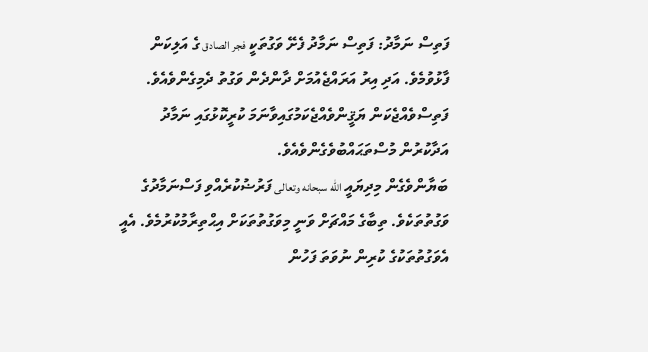ފަތިސް ނަމާދު: ފަތިސް ނަމާދު ފެށޭ ވަގުތަކީ فجر الصادق ގެ އަލިކަން ފާޅުވުމެވެ. އަދި އިރު އަރައްޖެއުމަށް ދާންދެން ވަގުތު ދެމިގެންވެއެވެ. ފަތިސްވެއްޖެކަން ޔަޤީންވެއްޖެކަމުގައިވާނަމަ ކުރީކޮޅުގައި ނަމާދު އަދާކުރުން މުސްތަޙައްބުވެގެންވެއެވެ.
ބަޔާންވެގެން މިދިޔައީ الله سبحانه وتعالى ފަރުޟުކުރެއްވި ފަސްނަމާދުގެ ވަގުތުތަކެވެ. ތިބާގެ މައްޗަށް ވަނީ މިވަގުތުތަކަށް އިޙްތިރާމުކުރުމެވެ. އެއީ އެވަގުތުތަކުގެ ކުރިން ނުވަތަ ފަހުން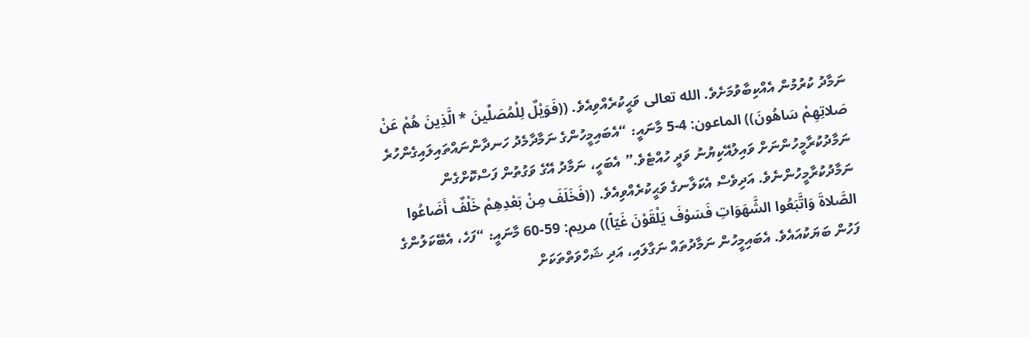ނަމާދު ކުރުމުން އެއްކިބާވުމަށެވެ. الله تعالى ވަޙީކުރެއްވިއެވެ. ((فَوَيْلٌ لِلْمُصَلِّينَ * الَّذِينَ هُمْ عَنْ صَلاتِهِمْ سَاهُونَ)) الماعون: 4-5 މާނައީ: “އެބައިމީހުންގެ ނަމާދާމެދު ހަނދާންނައްތައިލައިގެންހުރެ ނަމާދުކުރާމީހުންނަށް ވައިލުއޭކިޔުނު ވަދީ ހުއްޓެވެ.” އެބަހީ، ނަމާދު އޭގެ ވަގުތުން ފަސްކޮށްގެން ނަމާދުކުރާމީހުންނެވެ. އަދިވެސް އެކަލާނގެ ވަޙީކުރެއްވިއެވެ. ((فَخَلَفَ مِنْ بَعْدِهِمْ خَلْفٌ أَضَاعُوا الصَّلاةَ وَاتَّبَعُوا الشَّهَوَاتِ فَسَوْفَ يَلْقَوْنَ غَيّاً)) مريم: 59-60 މާނައީ: “ފަހެ، އެބޭކަލުންގެ ފަހުން ބަޔަކުއައެވެ. އެބައިމީހުން ނަމާދުތައް ނަގާލައި، އަދި ޝަހްވަތްތަކަށް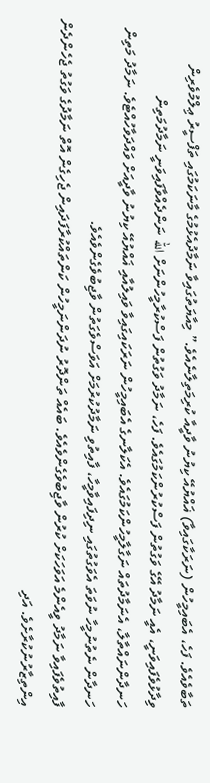ތަބާވެއެވެ. ފަހެ، އެބައިމީހުން (ނަރަކާގައިވާ) ޣައްޔުއޭ ކިޔުނު ވާދީއާ ކުރިމަތިލާނެއެވެ.” މިއާޔަތުގައިވާ ނަމާދުއެޅުމުގެ މާނަކަމުގައި ތަފްސީރު ޢިލްމުވެރިން ވިދާޅުވެފައިވަނީ، އެއީ ނަމާދު އޭގެ ވަގުތުން ފަސްކުރުންކަމުގައެވެ. ފަހެ، ނަމާދު ވަގުތުން ފަސްކުރާމީހުންނަށް الله ނަންދެއްވާފައިވަނީ ނަމާދުމަތިން ހަނދާންނައްތާލާ، އެނަމާދުތައް ނަގާލާމީހުންކަމުގައެވެ. އެކަލާނގެ އެބައިމީހުން ނަރަކައިގައިވާ ވައިލުއާއި ޣައްޔުއޭ ކިޔުނު ވާދީއަށް ވައްދަވާހުއްޓެވެ. ނަމާދު މަތިން ހަނދާން ނެތުނުމީހާ ނުވަތަ އެވަގުތުގައި ނިދިފައިވާމީހާ، ފާއިތުވި ނަމާދުކުރުމަށް އަވަސްވެގަތުން ވާޖިބުވެގެންވެއެވެ.
ފާއިތުވެފައިވާ ނަމާދު ވީއެންމެ އަވަހަކަށް ކުރުން ވާޖިބުވެގެންވެއެވެ. ބައެއް ތަންދޮރު ނުދަންނަމީހުން ކަންތައްކުރާފަދައިން ޖެހިގެން އޮތް ނަމާދުގެ ވަގުތު ޖެހެންދެން އިންތިޒާރުނުކުރާށެވެ. އަދި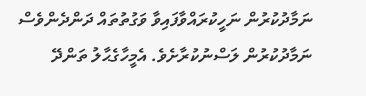ނަމާދުކުރުން ނަހީކުރައްވާފައިވާ ވަގުތުތައް ދަންދެންވެސް ނަމާދުކުރުން ލަސްނުކުރާށެވެ. އެމީހާގެޙާލު ތަންދޭ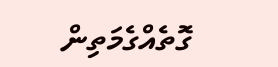ގޮތެއްގެމަތިން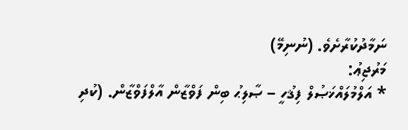ނަމާދުކުރާށެވެ. (ނުނިމޭ)
މަރުޖިޢު:
* އަލްމުލައްޚަޞުލް ފިޤުހީ – ޞާލިޙު ބިން ފަވްޒާން އާލްފަވްޒާން. (ކުދި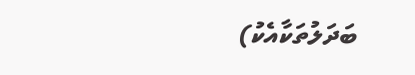ބަދަލުތަކާއެކު)